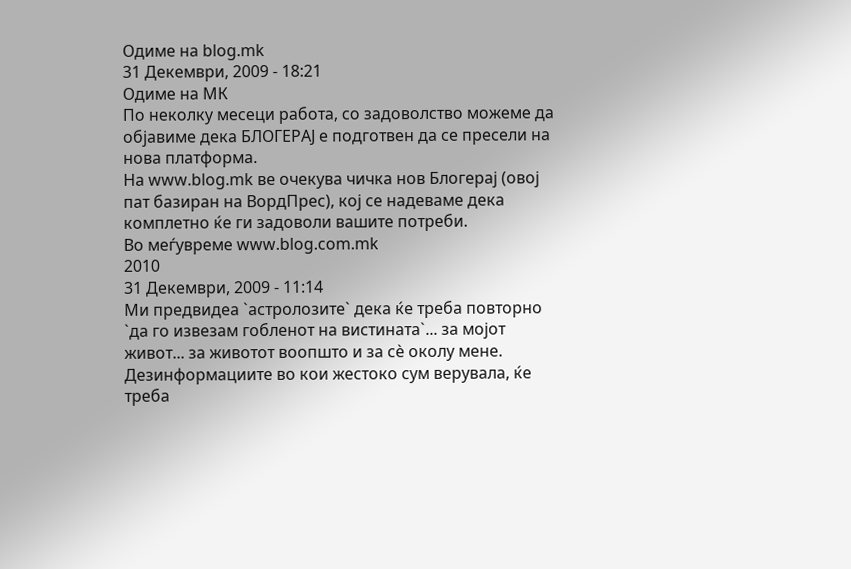Одиме на blog.mk
31 Декември, 2009 - 18:21
Одиме на МК
По неколку месеци работа, со задоволство можеме да објавиме дека БЛОГЕРАЈ е подготвен да се пресели на нова платформа.
На www.blog.mk ве очекува чичка нов Блогерај (овој пат базиран на ВордПрес), кој се надеваме дека комплетно ќе ги задоволи вашите потреби.
Во меѓувреме www.blog.com.mk
2010
31 Декември, 2009 - 11:14
Ми предвидеа `астролозите` дека ќе треба повторно `да го извезам гобленот на вистината`... за мојот живот... за животот воопшто и за сè околу мене. Дезинформациите во кои жестоко сум верувала, ќе треба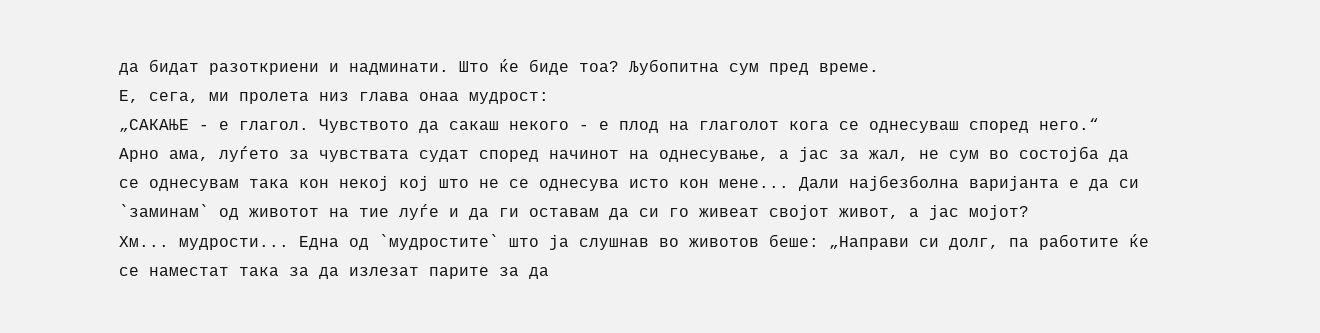да бидат разоткриени и надминати. Што ќе биде тоа? Љубопитна сум пред време.
Е, сега, ми пролета низ глава онаа мудрост:
„САКАЊЕ - е глагол. Чувството да сакаш некого - е плод на глаголот кога се однесуваш според него.“
Арно ама, луѓето за чувствата судат според начинот на однесување, а јас за жал, не сум во состојба да се однесувам така кон некој кој што не се однесува исто кон мене... Дали најбезболна варијанта е да си `заминам` од животот на тие луѓе и да ги оставам да си го живеат својот живот, а јас мојот?
Хм... мудрости... Една од `мудростите` што ја слушнав во животов беше: „Направи си долг, па работите ќе се наместат така за да излезат парите за да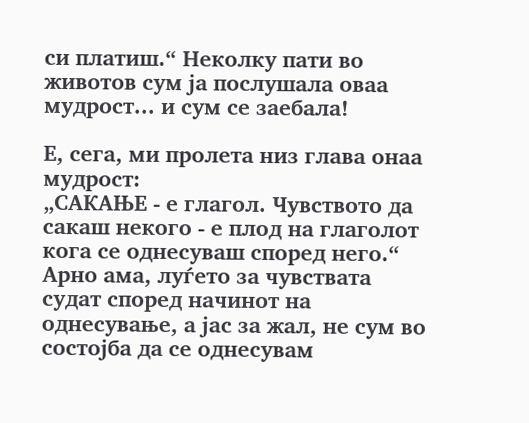си платиш.“ Неколку пати во животов сум ја послушала оваа мудрост... и сум се заебала!

Е, сега, ми пролета низ глава онаа мудрост:
„САКАЊЕ - е глагол. Чувството да сакаш некого - е плод на глаголот кога се однесуваш според него.“
Арно ама, луѓето за чувствата судат според начинот на однесување, а јас за жал, не сум во состојба да се однесувам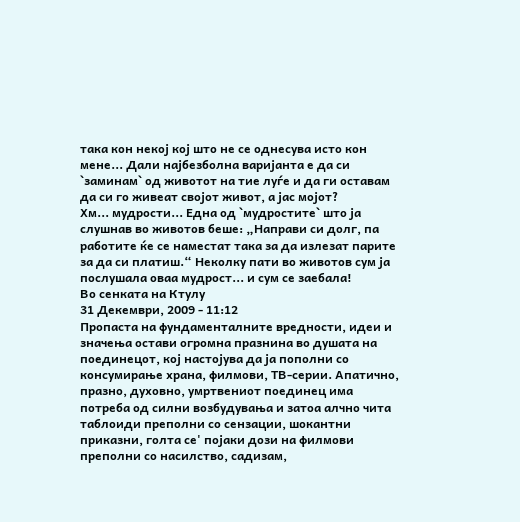така кон некој кој што не се однесува исто кон мене... Дали најбезболна варијанта е да си `заминам` од животот на тие луѓе и да ги оставам да си го живеат својот живот, а јас мојот?
Хм... мудрости... Една од `мудростите` што ја слушнав во животов беше: „Направи си долг, па работите ќе се наместат така за да излезат парите за да си платиш.“ Неколку пати во животов сум ја послушала оваа мудрост... и сум се заебала!
Во сенката на Ктулу
31 Декември, 2009 - 11:12
Пропаста на фундаменталните вредности, идеи и значења остави огромна празнина во душата на поединецот, кој настојува да ја пополни со консумирање храна, филмови, ТВ-серии. Апатично, празно, духовно, умртвениот поединец има потреба од силни возбудувања и затоа алчно чита таблоиди преполни со сензации, шокантни приказни, голта се' појаки дози на филмови преполни со насилство, садизам,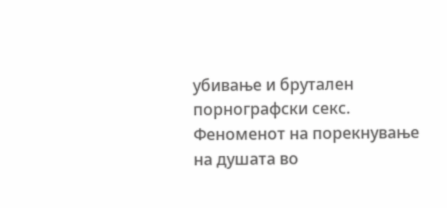убивање и брутален порнографски секс. Феноменот на порекнување на душата во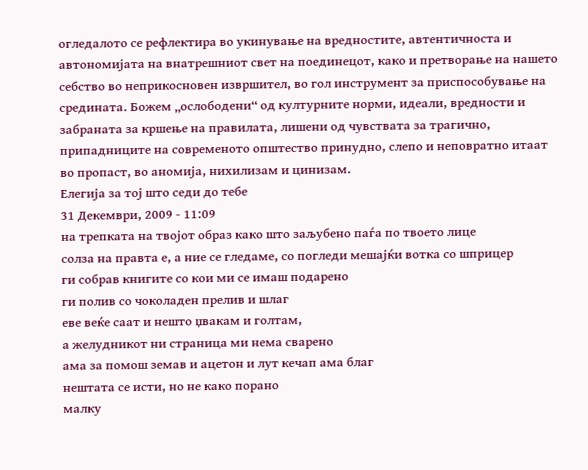огледалото се рефлектира во укинување на вредностите, автентичноста и автономијата на внатрешниот свет на поединецот, како и претворање на нашето себство во неприкосновен извршител, во гол инструмент за приспособување на средината. Божем „ослободени“ од културните норми, идеали, вредности и забраната за кршење на правилата, лишени од чувствата за трагично, припадниците на современото општество принудно, слепо и неповратно итаат во пропаст, во аномија, нихилизам и цинизам.
Елегија за тој што седи до тебе
31 Декември, 2009 - 11:09
на трепката на твојот образ како што заљубено паѓа по твоето лице
солза на правта е, а ние се гледаме, со погледи мешајќи вотка со шприцер
ги собрав книгите со кои ми се имаш подарено
ги полив со чоколаден прелив и шлаг
еве веќе саат и нешто џвакам и голтам,
а желудникот ни страница ми нема сварено
ама за помош земав и ацетон и лут кечап ама благ
нештата се исти, но не како порано
малку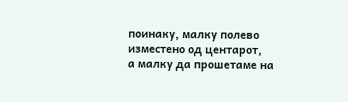поинаку, малку полево изместено од центарот,
а малку да прошетаме на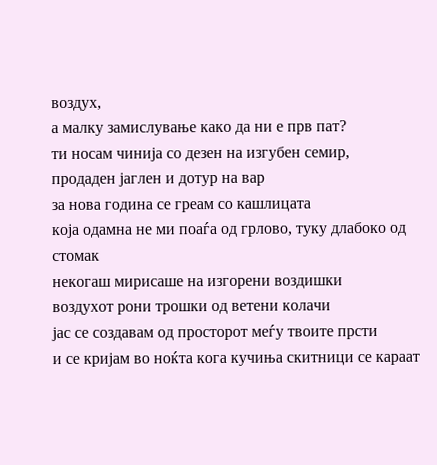воздух,
а малку замислување како да ни е прв пат?
ти носам чинија со дезен на изгубен семир,
продаден јаглен и дотур на вар
за нова година се греам со кашлицата
која одамна не ми поаѓа од грлово, туку длабоко од стомак
некогаш мирисаше на изгорени воздишки
воздухот рони трошки од ветени колачи
јас се создавам од просторот меѓу твоите прсти
и се кријам во ноќта кога кучиња скитници се караат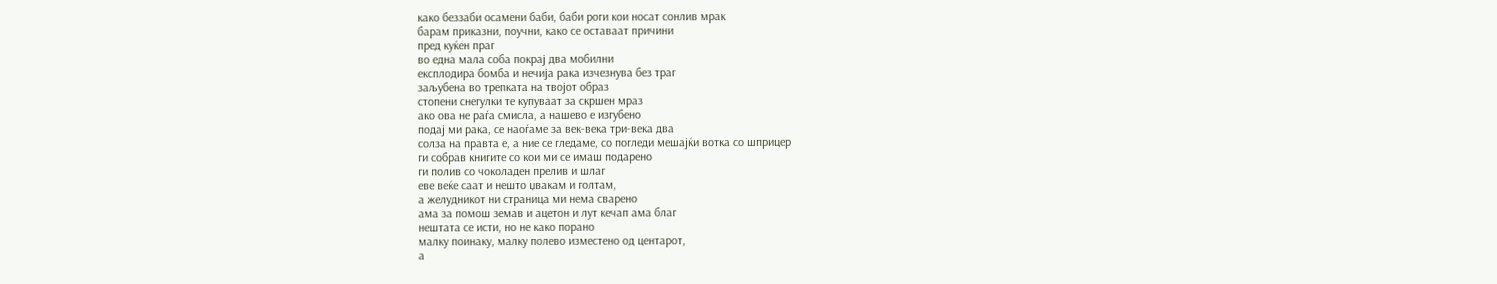како беззаби осамени баби, баби роги кои носат сонлив мрак
барам приказни, поучни, како се оставаат причини
пред куќен праг
во една мала соба покрај два мобилни
експлодира бомба и нечија рака изчезнува без траг
заљубена во трепката на твојот образ
стопени снегулки те купуваат за скршен мраз
ако ова не раѓа смисла, а нашево е изгубено
подај ми рака, се наоѓаме за век-века три-века два
солза на правта е, а ние се гледаме, со погледи мешајќи вотка со шприцер
ги собрав книгите со кои ми се имаш подарено
ги полив со чоколаден прелив и шлаг
еве веќе саат и нешто џвакам и голтам,
а желудникот ни страница ми нема сварено
ама за помош земав и ацетон и лут кечап ама благ
нештата се исти, но не како порано
малку поинаку, малку полево изместено од центарот,
а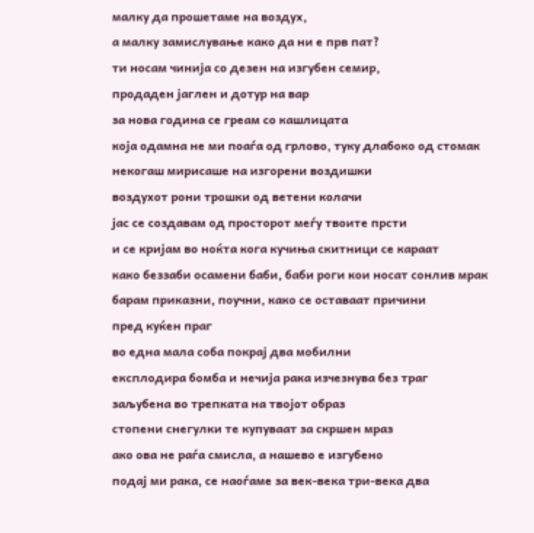малку да прошетаме на воздух,
а малку замислување како да ни е прв пат?
ти носам чинија со дезен на изгубен семир,
продаден јаглен и дотур на вар
за нова година се греам со кашлицата
која одамна не ми поаѓа од грлово, туку длабоко од стомак
некогаш мирисаше на изгорени воздишки
воздухот рони трошки од ветени колачи
јас се создавам од просторот меѓу твоите прсти
и се кријам во ноќта кога кучиња скитници се караат
како беззаби осамени баби, баби роги кои носат сонлив мрак
барам приказни, поучни, како се оставаат причини
пред куќен праг
во една мала соба покрај два мобилни
експлодира бомба и нечија рака изчезнува без траг
заљубена во трепката на твојот образ
стопени снегулки те купуваат за скршен мраз
ако ова не раѓа смисла, а нашево е изгубено
подај ми рака, се наоѓаме за век-века три-века два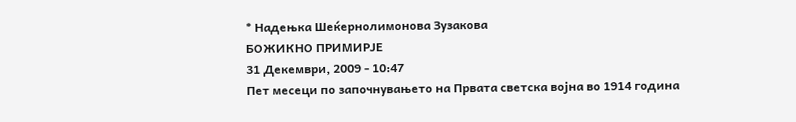* Надењка Шеќернолимонова Зузакова
БОЖИКНО ПРИМИРЈЕ
31 Декември, 2009 - 10:47
Пет месеци по започнувањето на Првата светска војна во 1914 година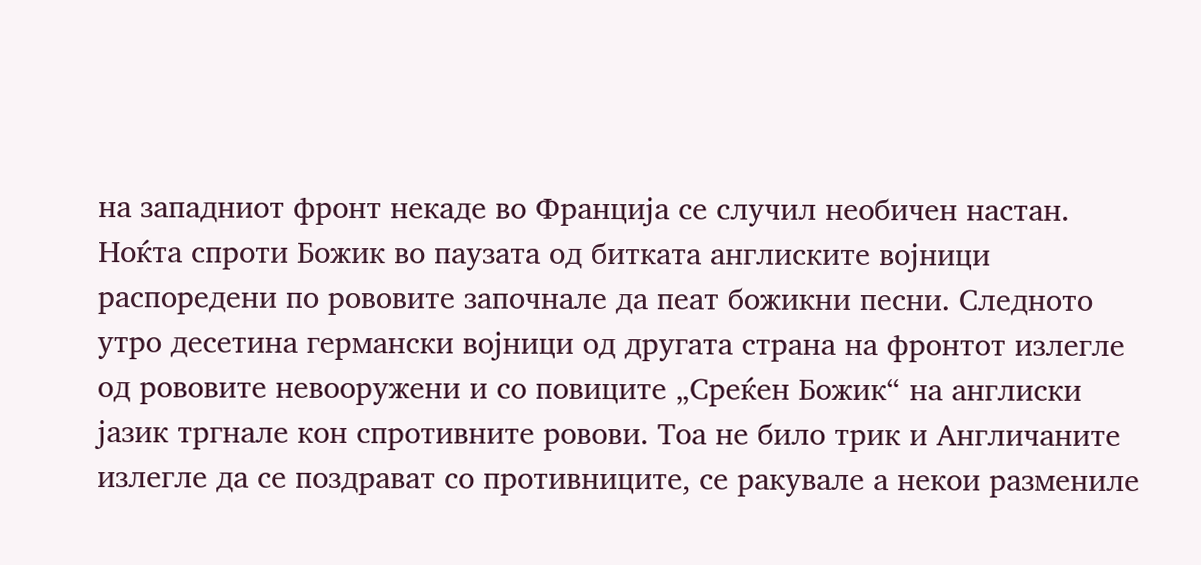на западниот фронт некаде во Франција се случил необичен настан. Ноќта спроти Божик во паузата од битката англиските војници распоредени по рововите започнале да пеат божикни песни. Следното утро десетина германски војници од другата страна на фронтот излегле од рововите невооружени и со повиците „Среќен Божик“ на англиски јазик тргнале кон спротивните ровови. Тоа не било трик и Англичаните излегле да се поздрават со противниците, се ракувале а некои размениле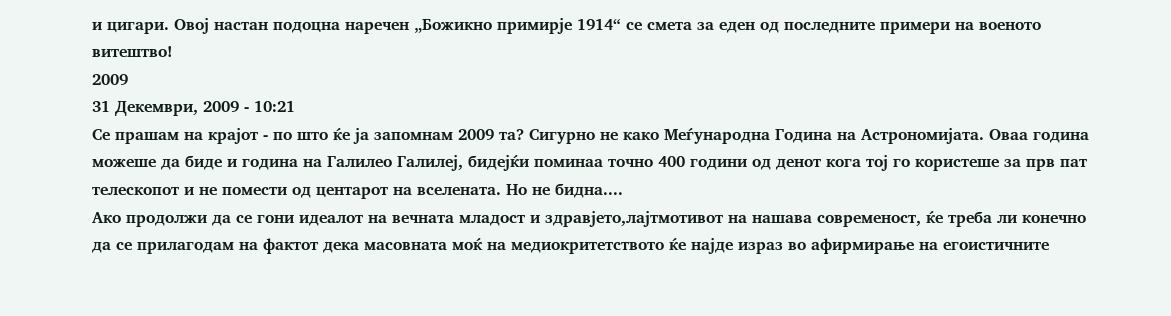и цигари. Овој настан подоцна наречен „Божикно примирје 1914“ се смета за еден од последните примери на военото витештво!
2009
31 Декември, 2009 - 10:21
Се прашам на крајот - по што ќе ја запомнам 2009 та? Сигурно не како Меѓународна Година на Астрономијата. Оваа година можеше да биде и година на Галилео Галилеј, бидејќи поминаа точно 400 години од денот кога тој го користеше за прв пат телескопот и не помести од центарот на вселената. Но не бидна....
Ако продолжи да се гони идеалот на вечната младост и здравјето,лајтмотивот на нашава современост, ќе треба ли конечно да се прилагодам на фактот дека масовната моќ на медиокритетството ќе најде израз во афирмирање на егоистичните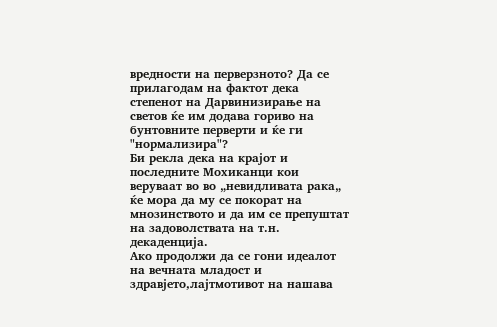вредности на перверзното? Да се прилагодам на фактот дека степенот на Дарвинизирање на светов ќе им додава гориво на бунтовните перверти и ќе ги "нормализира"?
Би рекла дека на крајот и последните Мохиканци кои веруваат во во „невидливата рака„ ќе мора да му се покорат на мнозинството и да им се препуштат на задоволствата на т.н. декаденција.
Ако продолжи да се гони идеалот на вечната младост и здравјето,лајтмотивот на нашава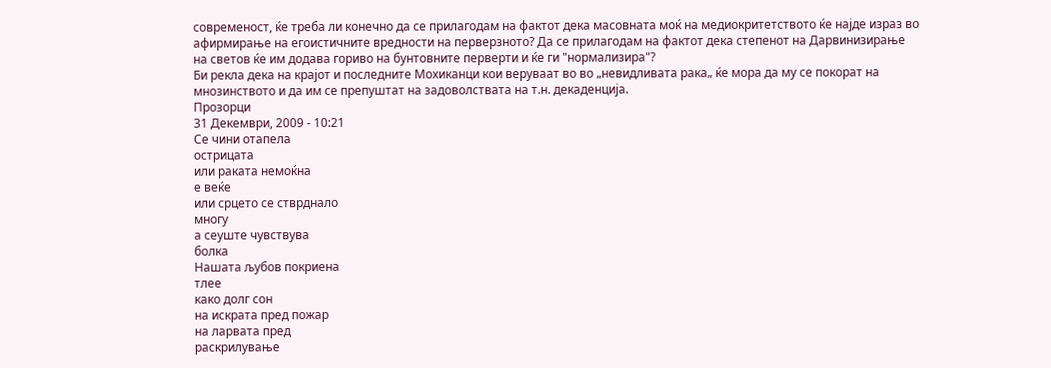современост, ќе треба ли конечно да се прилагодам на фактот дека масовната моќ на медиокритетството ќе најде израз во афирмирање на егоистичните вредности на перверзното? Да се прилагодам на фактот дека степенот на Дарвинизирање на светов ќе им додава гориво на бунтовните перверти и ќе ги "нормализира"?
Би рекла дека на крајот и последните Мохиканци кои веруваат во во „невидливата рака„ ќе мора да му се покорат на мнозинството и да им се препуштат на задоволствата на т.н. декаденција.
Прозорци
31 Декември, 2009 - 10:21
Се чини отапела
острицата
или раката немоќна
е веќе
или срцето се стврднало
многу
а сеуште чувствува
болка
Нашата љубов покриена
тлее
како долг сон
на искрата пред пожар
на ларвата пред
раскрилување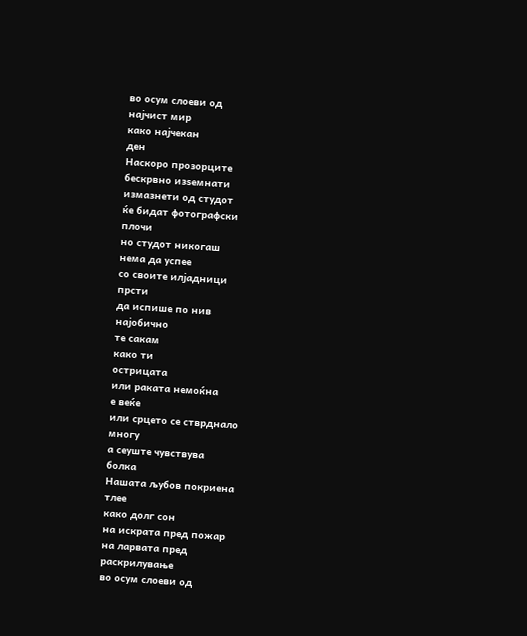во осум слоеви од
најчист мир
како најчекан
ден
Наскоро прозорците
бескрвно изѕемнати
измазнети од студот
ќе бидат фотографски
плочи
но студот никогаш
нема да успее
со своите илјадници
прсти
да испише по нив
најобично
те сакам
како ти
острицата
или раката немоќна
е веќе
или срцето се стврднало
многу
а сеуште чувствува
болка
Нашата љубов покриена
тлее
како долг сон
на искрата пред пожар
на ларвата пред
раскрилување
во осум слоеви од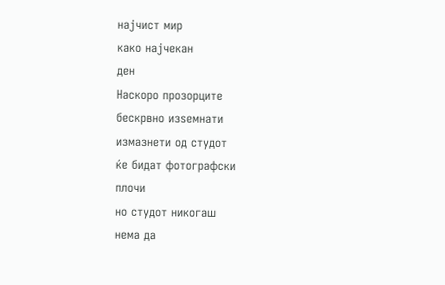најчист мир
како најчекан
ден
Наскоро прозорците
бескрвно изѕемнати
измазнети од студот
ќе бидат фотографски
плочи
но студот никогаш
нема да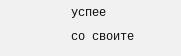успее
со своите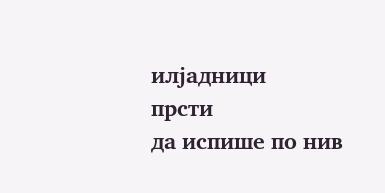илјадници
прсти
да испише по нив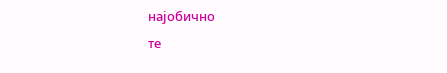најобично
те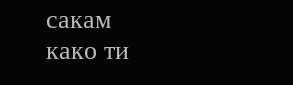сакам
како ти